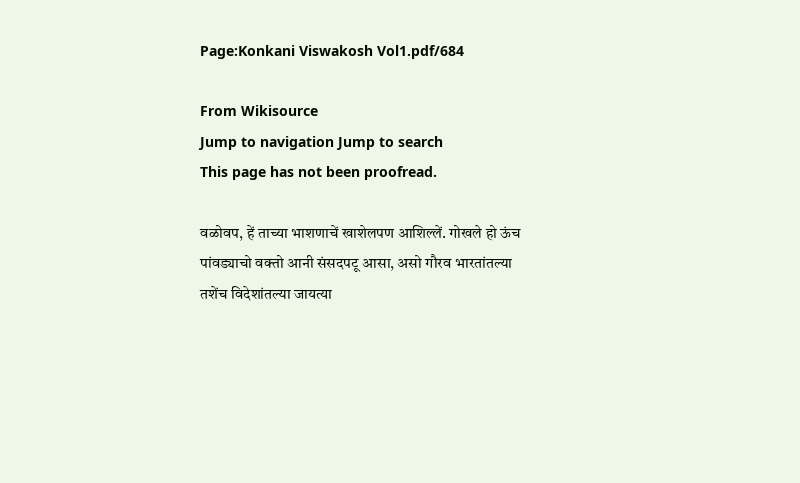Page:Konkani Viswakosh Vol1.pdf/684

From Wikisource
Jump to navigation Jump to search
This page has not been proofread.

वळोवप, हें ताच्या भाशणाचें खाशेलपण आशिल्लें. गोखले हो ऊंच पांवड्याचो वक्तो आनी संसदपटू आसा, असो गौरव भारतांतल्या तशेंच विदेशांतल्या जायत्या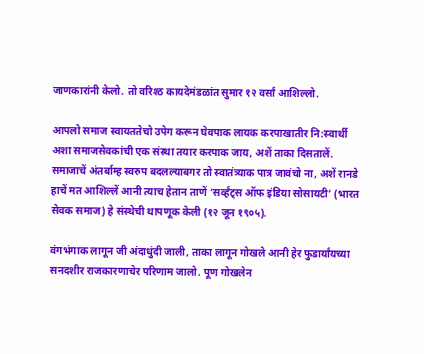जाणकारांनी केलो. तो वरिश्ठ कायदेमंडळांत सुमार १२ वर्सां आशिल्लो.

आपलो समाज स्वायततेचो उपेग करून घेवपाक लायक करपाखातीर नि:स्वार्थी अशा समाजसेवकांची एक संस्था तयार करपाक जाय, अशें ताका दिसतालें. समाजाचें अंतर्बाम्ह स्वरुप बदलल्याबगर तो स्वातंत्र्याक पात्र जावंचो ना, अशें रानडे हाचें मत आशिल्लें आनी त्याच हेतान ताणें ‘सर्व्हंट्स ऑफ इंडिया सोसायटी’ (भारत सेवक समाज) हे संस्थेची थापणूक केली (१२ जून १९०५).

वंगभंगाक लागून जी अंदाधुंदी जाली, ताका लागून गोखले आनी हेर फुडार्यांयच्या सनदशीर राजकारणाचेर परिणाम जालो. पूण गोखलेन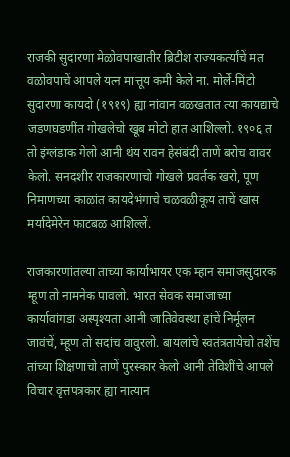राजकी सुदारणा मेळोवपाखातीर ब्रिटीश राज्यकर्त्यांचें मत वळोवपाचें आपले यत्न मात्तूय कमी केले ना. मोर्ले-मिंटो सुदारणा कायदो (१९१९) ह्या नांवान वळखतात त्या कायद्याचे जडणघडणींत गोखलेचो खूब मोटो हात आशिल्लो. १९०६ त तो इंग्लंडाक गेलो आनी थंय रावन हेसंबंदी ताणें बरोच वावर केलो. सनदशीर राजकारणाचो गोखले प्रवर्तक खरो, पूण निमाणच्या काळांत कायदेभंगाचे चळवळीकूय ताचें खास मर्यादेमेरेन फाटबळ आशिल्लें.

राजकारणांतल्या ताच्या कार्याभायर एक म्हान समाजसुदारक म्हूण तो नामनेक पावलो. भारत सेवक समाजाच्या कार्यावांगडा अस्पृश्यता आनी जातिवेवस्था हांचें निर्मूलन जावंचें, म्हूण तो सदांच वावुरलो. बायलांचे स्वतंत्रतायेचो तशेंच तांच्या शिक्षणाचो ताणें पुरस्कार केलो आनी तेविशींचे आपले विचार वृत्तपत्रकार ह्या नात्यान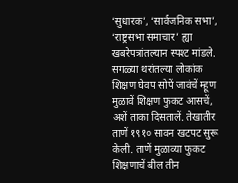‘सुधारक’, ‘सार्वजनिक सभा’, ‘राष्ट्रसभा समाचार’ ह्या खबरेपत्रांतल्यान स्पश्ट मांडले. सगळ्या थरांतल्या लोकांक शिक्षण घेवप सोपें जावंचें म्हूण मुळावें शिक्षण फुकट आसचें, अशें ताका दिसतालें. तेखातीर ताणें १९१० सावन खटपट सुरू केली. ताणें मुळाव्या फुकट शिक्षणाचें बील तीन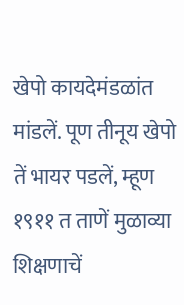खेपो कायदेमंडळांत मांडलें. पूण तीनूय खेपो तें भायर पडलें, म्हूण १९११ त ताणें मुळाव्या शिक्षणाचें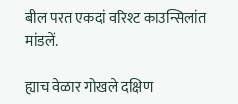बील परत एकदां वरिश्ट काउन्सिलांत मांडलें.

ह्याच वेळार गोखले दक्षिण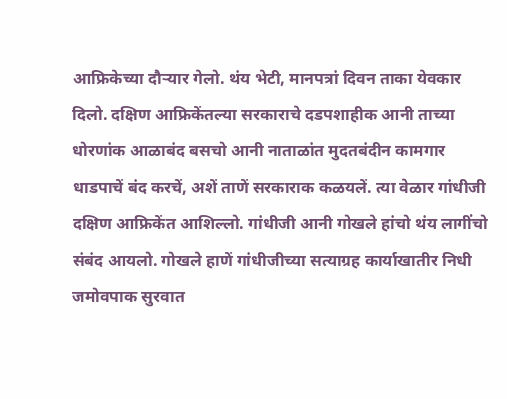आफ्रिकेच्या दौर्‍यार गेलो. थंय भेटी, मानपत्रां दिवन ताका येवकार दिलो. दक्षिण आफ्रिकेंतल्या सरकाराचे दडपशाहीक आनी ताच्या धोरणांक आळाबंद बसचो आनी नाताळांत मुदतबंदीन कामगार धाडपाचें बंद करचें, अशें ताणें सरकाराक कळयलें. त्या वेळार गांधीजी दक्षिण आफ्रिकेंत आशिल्लो. गांधीजी आनी गोखले हांचो थंय लागींचो संबंद आयलो. गोखले हाणें गांधीजीच्या सत्याग्रह कार्याखातीर निधी जमोवपाक सुरवात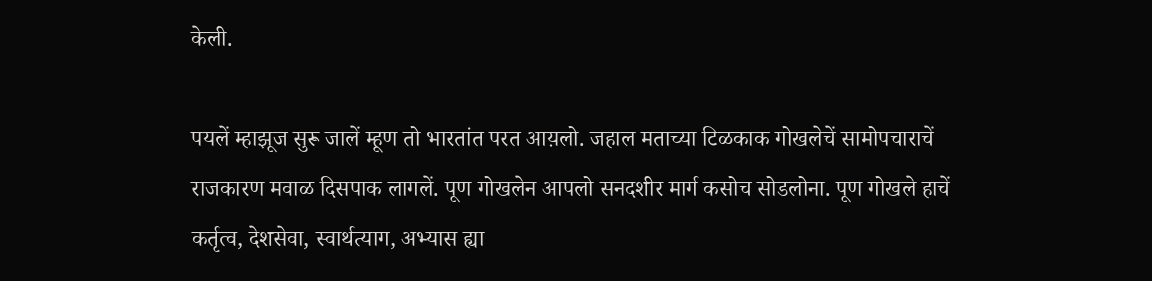केली.

पयलें म्हाझूज सुरू जालें म्हूण तो भारतांत परत आय़लो. जहाल मताच्या टिळकाक गोखलेचें सामोपचाराचें राजकारण मवाळ दिसपाक लागलें. पूण गोखलेन आपलो सनदशीर मार्ग कसोच सोडलोना. पूण गोखले हाचें कर्तृत्व, देशसेवा, स्वार्थत्याग, अभ्यास ह्या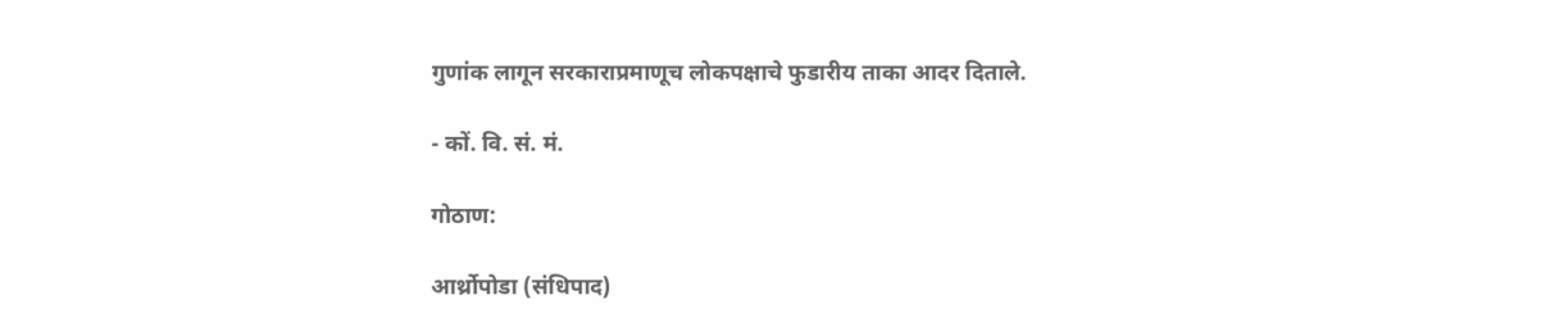गुणांक लागून सरकाराप्रमाणूच लोकपक्षाचे फुडारीय ताका आदर दिताले.

- कों. वि. सं. मं.

गोठाण:

आर्थ्रोपोडा (संधिपाद)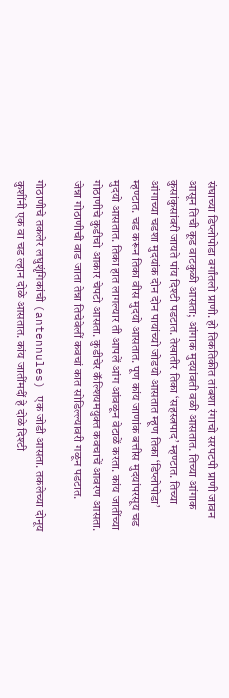संघाच्या डिप्लोपोडा वर्गांतलो प्राणी. हो तिकतिकीत तांबशा रंगाचो सरपटपी प्राणी जावन आसून तिची कूड वाटकुळी आसता; आंगाक मुदयांवती वळी आसतात. तिच्या आंगाक कुसांकुसांवरी जायते पांय दिश्टी पडटात. तेखातीर तिका ‘सहस्त्रपाद’ म्हण्टात. तिच्या आंगाच्या चडशा मुदयांक दोन दोन पायांच्यो जोडयो आसतात म्हूण तिका ‘डिप्लोपोडा’ म्हण्टात. चड करून तिका वीस मुदयो आसतात. पूण कांय जाणांक बत्तीस मुदयांपरसूय चड मुदयो आसतात. तिका हात लागल्यार ती आपलें आंग आंवळून वेटाळें करता. कांय जातींच्या गोठाणीचे कुडीचो आकार चेपटो आसता. कुडीचेर कॅल्शियमयुक्त कवचाचें आवरण आसता. जेन्ना गोठाणीची वाड जाता तेन्ना तिचेवेलीं कवचां कात सोडिल्ल्यावरी गळून पडटात.

गोठाणीचे तकलेर लघुशृंगिकांची (antennules) एक जोडी आसता. तकलेच्या दोनूय कुशींनी एक वा चड ल्हान दोळे आसतात. कांय जातींमदीं हे दोळे दिश्टी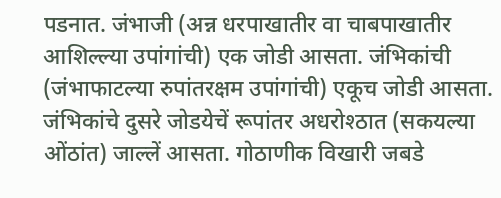पडनात. जंभाजी (अन्न धरपाखातीर वा चाबपाखातीर आशिल्ल्या उपांगांची) एक जोडी आसता. जंभिकांची (जंभाफाटल्या रुपांतरक्षम उपांगांची) एकूच जोडी आसता. जंभिकांचे दुसरे जोडयेचें रूपांतर अधरोश्ठात (सकयल्या ओंठांत) जाल्लें आसता. गोठाणीक विखारी जबडे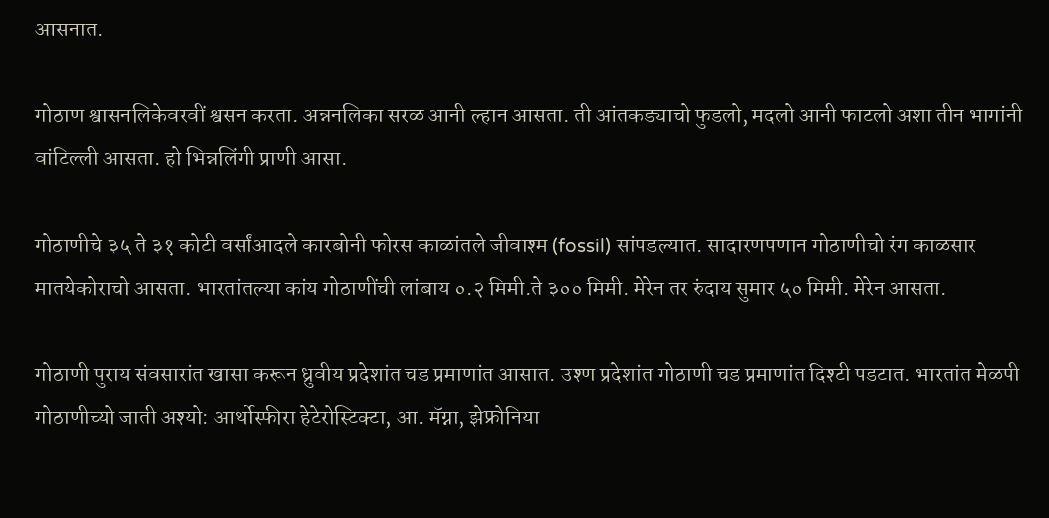आसनात.

गोठाण श्वासनलिकेवरवीं श्वसन करता. अन्ननलिका सरळ आनी ल्हान आसता. ती आंतकड्याचो फुडलो, मदलो आनी फाटलो अशा तीन भागांनी वांटिल्ली आसता. हो भिन्नलिंगी प्राणी आसा.

गोठाणीचे ३५ ते ३१ कोटी वर्सांआदले कारबोनी फोरस काळांतले जीवाश्म (fossil) सांपडल्यात. सादारणपणान गोठाणीचो रंग काळसार मातयेकोराचो आसता. भारतांतल्या कांय गोठाणींची लांबाय ०.२ मिमी.ते ३०० मिमी. मेरेन तर रुंदाय सुमार ५० मिमी. मेरेन आसता.

गोठाणी पुराय संवसारांत खासा करून ध्रुवीय प्रदेशांत चड प्रमाणांत आसात. उश्ण प्रदेशांत गोठाणी चड प्रमाणांत दिश्टी पडटात. भारतांत मेळपी गोठाणीच्यो जाती अश्यो: आर्थोस्फीरा हेटेरोस्टिक्टा, आ. मॅग्ना, झेफ्रोनिया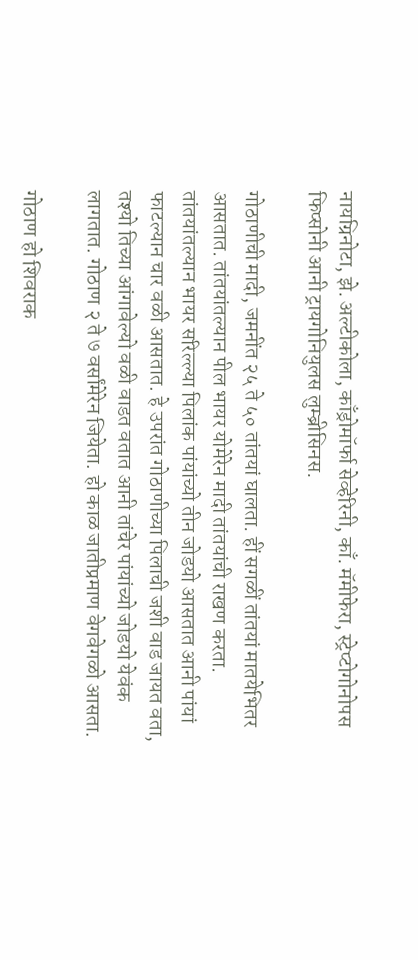नायग्रिनोटा, झे. अल्टीकोला, काँड्रोमॉर्फा सेव्हेरिनी, काँ. मॅमीफेरा, स्ट्रेप्टोगोनोपस फिप्सोनी आनी ट्रायगोनियुलस लुम्ब्रीसिनस.

गोठाणीची मादी, जमनींत २५ ते ५० तांतयां घालता. हीं सगळीं तांतयां मातयेभितर आसतात. तांतयांतल्यान पील भायर योमेरेन मादी तांतयांची राखण करता. तांतयांतल्यान भायर सरिल्ल्या पिलांक पांयांच्यो तीन जोडयो आसतात आनी पांयां फाटल्यान चार वळी आसतात. हे उपरांत गोठाणीच्या पिलाची जशी वाड जायत वता, तश्यो तिच्या आंगावेल्यो वळी वाडत वतात आनी तांचेर पांयांच्यो जोडयो येवंक लागतात. गोठाण २ ते ७ वर्सांमेरेन जियेता. हो काळ जातीप्रमाण वेगवेगळो आसता.

गोठाण हो शिवराक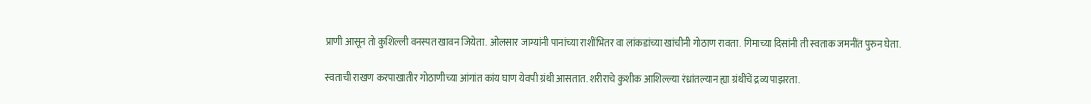प्राणी आसून तो कुशिल्ली वनस्पत खावन जियेता. ओलसार जाग्यांनी पानांच्या राशींभितर वा लांकडांच्या खांचीनी गोठाण रावता. गिमाच्या दिसांनी ती स्वताक जमनींत पुरुन घेता.

स्वताची राखण करपाखातीर गोठाणीच्या आंगांत कांय घाण येवपी ग्रंथी आसतात. शरीराचे कुशीक आशिल्ल्या रंध्रांतल्यान ह्या ग्रंथींचें द्रव्य पाझरता.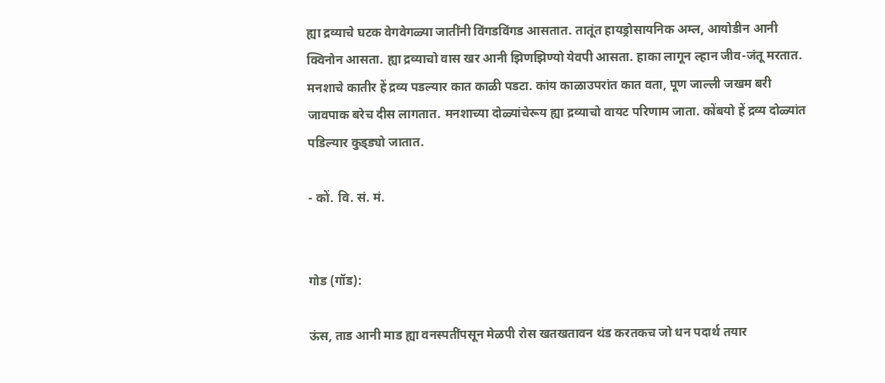ह्या द्रव्याचे घटक वेगवेगळ्या जातींनी विंगडविंगड आसतात. तातूंत हायड्रोसायनिक अम्ल, आयोडीन आनी क्विनोन आसता. ह्या द्रव्याचो वास खर आनी झिणझिण्यो येवपी आसता. हाका लागून ल्हान जीव-जंतू मरतात. मनशाचे कातीर हें द्रव्य पडल्यार कात काळी पडटा. कांय काळाउपरांत कात वता, पूण जाल्ली जखम बरी जावपाक बरेच दीस लागतात. मनशाच्या दोळ्यांचेरूय ह्या द्रव्याचो वायट परिणाम जाता. कोंबयो हें द्रव्य दोळ्यांत पडिल्यार कुड्‌ड्यो जातात.

- कों. वि. सं. मं.


गोड (गॉड):

ऊंस, ताड आनी माड ह्या वनस्पतींपसून मेळपी रोस खतखतावन थंड करतकच जो धन पदार्थ तयार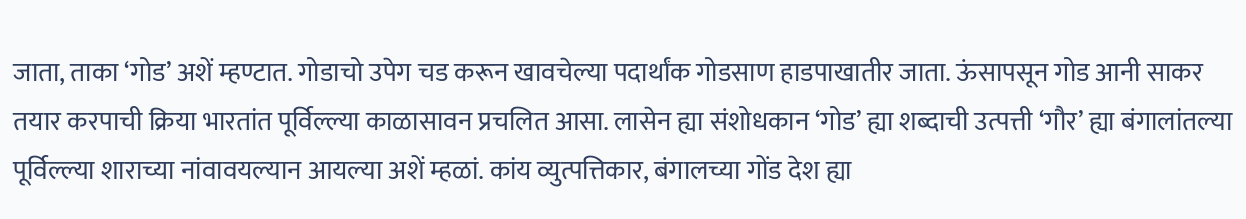जाता, ताका ‘गोड’ अशें म्हण्टात. गोडाचो उपेग चड करून खावचेल्या पदार्थांक गोडसाण हाडपाखातीर जाता. ऊंसापसून गोड आनी साकर तयार करपाची क्रिया भारतांत पूर्विल्ल्या काळासावन प्रचलित आसा. लासेन ह्या संशोधकान ‘गोड’ ह्या शब्दाची उत्पत्ती ‘गौर’ ह्या बंगालांतल्या पूर्विल्ल्या शाराच्या नांवावयल्यान आयल्या अशें म्हळां. कांय व्युत्पत्तिकार, बंगालच्या गोंड देश ह्या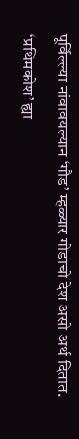पूर्विल्ल्या नांवावयल्यान ‘गौड’ म्हळ्यार गोडाचो देश असो अर्थ दितात. ‘प्रथिमकोश’ ह्या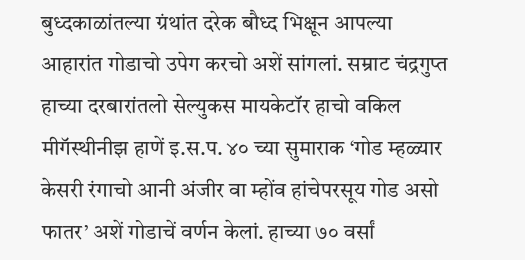बुध्दकाळांतल्या ग्रंथांत दरेक बौध्द भिक्षून आपल्या आहारांत गोडाचो उपेग करचो अशें सांगलां. सम्राट चंद्रगुप्त हाच्या दरबारांतलो सेल्युकस मायकेटॉर हाचो वकिल मीगॅस्थीनीझ हाणें इ.स.प. ४० च्या सुमाराक ‘गोड म्हळ्यार केसरी रंगाचो आनी अंजीर वा म्होंव हांचेपरसूय गोड असो फातर’ अशें गोडाचें वर्णन केलां. हाच्या ७० वर्सां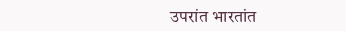उपरांत भारतांत